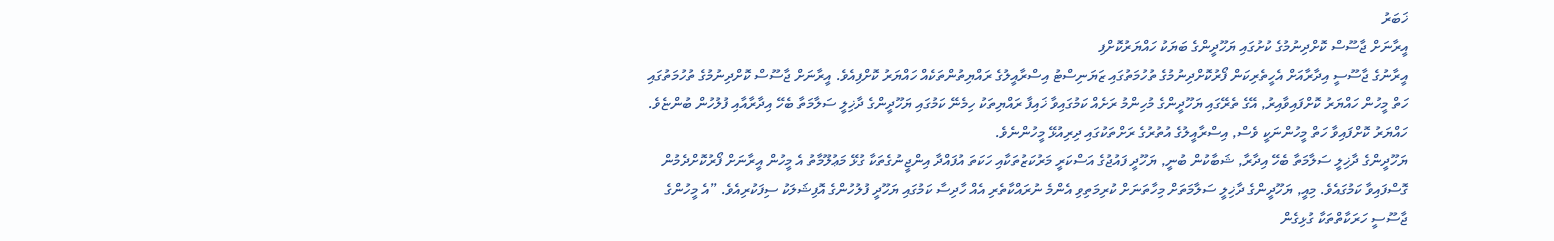ޚަބަރު
އީރާނަށް ޖާސޫސް ކޮށްދިނުމުގެ ކުށުގައި ޔަހޫދީންގެ ބަޔަކު ހައްޔަރުކޮށްފި
އީރާނުގެ ޖާސޫސީ އިދާރާއަށް އެހީތެރިކަން ފޯރުކޮށްދިނުމުގެ ތުހުމަތުގައި ޒަޔަނިސްޓު އިސްރާއީލުގެ ރައްޔިތުންތަކެއް ހައްޔަރު ކޮށްފިއެވެ. އީރާނަށް ޖާސޫސް ކޮށްދިނުމުގެ ތުހުމަތުގައި ހަތް މީހުން ހައްޔަރު ކޮށްފައިވާއިރު, އޭގެ ތެރޭގައި ޔަހޫދީންގެ މުހިންމު ރަށެއް ކަމުގައިވާ ޚައިފާ ރައްޔިތަކު ހިމެނޭ ކަމުގައި ޔަހޫދީންގެ ދާޚިލީ ސަލާމަތާ ބެހޭ އިދާރާއާއި ފުލުހުން ބުންޏެވެ. ހައްޔަރު ކޮށްފައިވާ ހަތް މީހުންނަކީ ވެސް, އިސްރާއީލުގެ އުތުރުގެ ރަށްތަކުގައި ދިރިއުޅޭ މީހުންނެވެ.
ޔަހޫދީންގެ ދާޚިލީ ސަލާމަތާ ބެހޭ އިދާރާ, ޝަބާކުން ބުނީ, ޔަހޫދީ ފައުޖުގެ އަސްކަރީ މަރުކަޒުތަކާއި ހަކަތަ އުފައްދާ އިންޖީނުގެތަކާ ގުޅޭ މަޢުލޫމާތު އެ މީހުން އީރާނަށް ފޯރުކޮށްދެމުން ގޮސްފައިވާ ކަމުގައެވެ. މިއީ, ޔަހޫދީންގެ ދާޚިލީ ސަލާމަތަށް މިހާތަނަށް ކުރިމަތިވި އެންމެ ނުރައްކާތެރި އެއް ހާދިސާ ކަމުގައި ޔަހޫދީ ފުލުހުންގެ އޮފިޝަލަކު ސިފަކުރިއެވެ. ”އެ މީހުންގެ ޖާސޫސީ ހަރަކާތްތަކާ ގުޅިގެން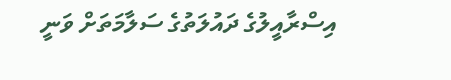އިސްރާއީލުގެ ދައުލަތުގެ ސަލާމަތަށް ވަނީ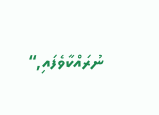ނުރައްކާވެފައި,“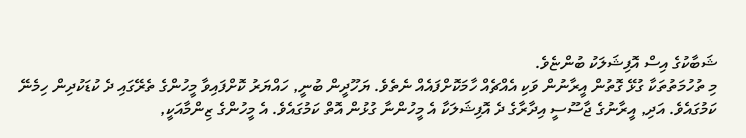ޝަބާކުގެ އިސް އޮފިޝަލަކު ބުންޏެވެ.
މި ތުހުމަތުތަކާ ގުޅޭ ގޮތުން އީރާނުން ވަކި އެއްޗެއް ހާމަކޮށްފައެއް ނެތެވެ. ޔަހޫދީން ބުނީ, ހައްޔަރު ކޮށްފައިވާ މީހުންގެ ތެރޭގައި ދެ ކުޑަކުދިން ހިމެނޭ ކަމުގައެވެ. އަދި, އީރާނުގެ ޖާސޫސީ އިދާރާގެ ދެ އޮފިޝަލަކާ އެ މީހުންނާ ގުޅުން އޮތް ކަމުގައެވެ. އެ މީހުންގެ ޒިންމާއަކީ,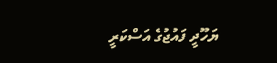ޔަހޫދީ ފައުޖުގެ އަސްކަރީ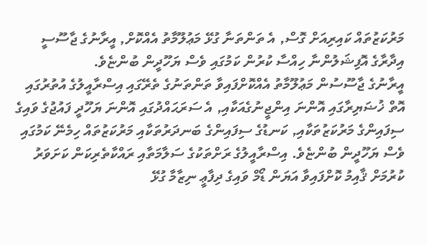މަރުކަޒުތައް ކައިރިއަށް ގޮސް, އެ ތަންތަނާ ގުޅޭ މަޢުލޫމާތު އެއްކޮށް, އީރާނުގެ ޖާސޫސީ އިދާރާގެ އޮފިޝަލުންނާ ހިއްސާ ކުރުން ކަމުގައި ވެސް ޔަހޫދީން ބުންޏެވެ.
އީރާނުގެ ޖާސޫސުން މަޢުލޫމާތު އެއްކޮށްފައިވާ ތަންތަނުގެ ތެރޭގައި އިސްރާއީލުގެ އުތުރުގައި އޮތް ޚުޟަޔިރާގައި އޮންނަ އިންޖީނުގެއަކާއި, އެ ސަރަޙައްދުގައި އޮންނަ ޔަހޫދީ ފައުޖުގެ ވައިގެ ސިފައިންގެ މަރުކަޒުތަކާއި, ކަނޑުގެ ސިފައިންގެ ބަނދަރުތަކާއި މަރުކަޒުތައް ހިމެނޭ ކަމުގައި ވެސް ޔަހޫދީން ބުންޏެވެ. އިސްރާއީލުގެ ރަށްތަކުގެ ސަލާމަތާއި ރައްކާތެރިކަން ކަށަވަރު ކުރުމަށް ޤާއިމު ކޮށްފައިވާ އަޔަން ޑޯމް ވައިގެ ދިފާޢީ ނިޒާމާ ގުޅޭ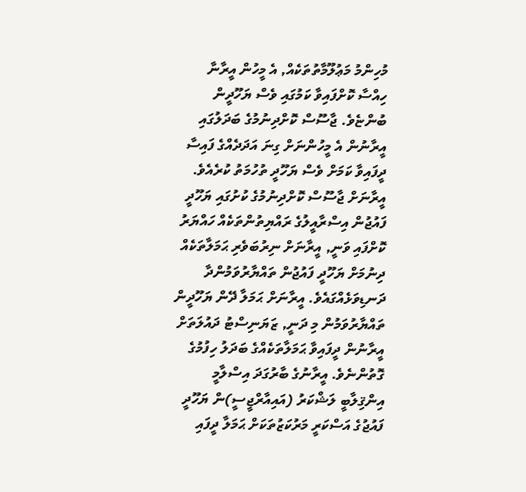މުހިންމު މަޢުލޫމާތުތަކެއް, އެ މީހުން އީރާނާ ހިއްސާ ކޮށްފައިވާ ކަމުގައި ވެސް ޔަހޫދީން ބުންޏެވެ. ޖާސޫސް ކޮށްދިނުމުގެ ބަދަލުގައި އީރާނުން އެ މީހުންނަށް ގިނަ އަދަދެއްގެ ފައިސާ ދީފައިވާ ކަމަށް ވެސް ޔަހޫދީ ތުހުމަތު ކުރެއެވެ.
އީރާނަށް ޖާސޫސް ކޮށްދިނުމުގެ ކުށުގައި ޔަހޫދީ ފައުޖުން އިސްރާއީލުގެ ރައްޔިތުންތަކެއް ހައްޔަރު ކޮށްފައި ވަނީ, އީރާނަށް ނިރުބަވެރި ޙަމަލާތަކެއް ދިނުމަށް ޔަހޫދީ ފައުޖުން ތައްޔާރުވަމުންދާ ދަނޑިވަޅެއްގައެވެ. އީރާނަށް ޙަމަލާ ދޭން ޔަހޫދީން ތައްޔާރުވަމުން މި ދަނީ, ޒަޔަނިސްޓު ދައުލަތަށް އީރާނުން ދީފައިވާ ޙަމަލާތަކެއްގެ ބަދަލު ހިފުމުގެ ގޮތުންނެވެ. އީރާނުގެ ބާރުގަދަ އިސްލާމީ އިންޤިލާބީ ލަޝްކަރު (އައިއާރްޖީސީ)ން ޔަހޫދީ ފައުޖުގެ އަސްކަރީ މަރުކަޒުތަކަށް ޙަމަލާ ދީފައި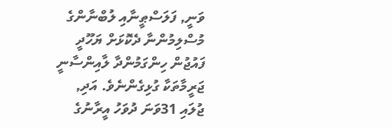ވަނީ, ފަލަސްޠީނާއި ލުބްނާންގެ މުސްލިމުންނާ ދެކޮޅަށް ޔަހޫދީ ފައުޖުން ހިންގަމުންދާ ލާއިންސާނީ ޖަރީމާތަކާ ގުޅިގެންނެވެ. އަދި, ޖުލައި 31ވަނަ ދުވަހު އީރާނުގެ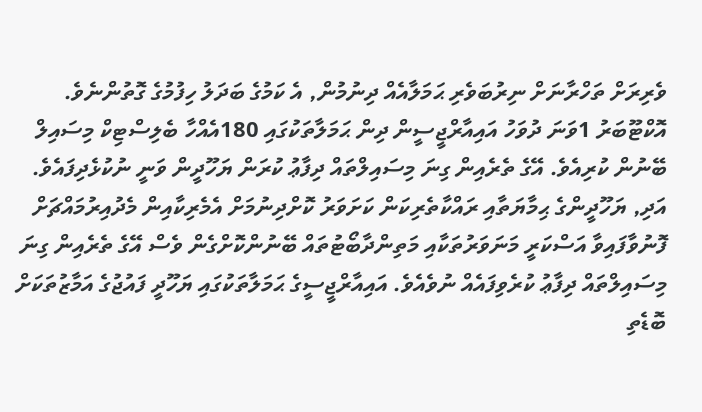ވެރިރަށް ތަހްރާނަށް ނިރުބަވެރި ޙަމަލާއެއް ދިނުމުން, އެ ކަމުގެ ބަދަލު ހިފުމުގެ ގޮތުންނެވެ.
އޮކްޓޫބަރު 1ވަނަ ދުވަހު އައިއާރްޖީސީން ދިން ޙަމަލާތަކުގައި 180އެއްހާ ބެލިސްޓިކް މިސައިލް ބޭނުން ކުރިއެވެ. އޭގެ ތެރެއިން ގިނަ މިސައިލްތައް ދިފާޢު ކުރަން ޔަހޫދީން ވަނީ ނުކުޅެދިފައެވެ. އަދި, ޔަހޫދީންގެ ޙިމާޔަތާއި ރައްކާތެރިކަން ކަށަވަރު ކޮށްދިނުމަށް އެމެރިކާއިން މެދުއިރުމައްޗަށް ފޮނުވާފައިވާ އަސްކަރީ މަނަވަރުތަކާއި މަތިންދާބޯޓުތައް ބޭނުންކޮށްގެން ވެސް އޭގެ ތެރެއިން ގިނަ މިސައިލްތައް ދިފާޢު ކުރެވިފައެއް ނުވެއެވެ. އައިއާރްޖީސީގެ ޙަމަލާތަކުގައި ޔަހޫދީ ފައުޖުގެ އަމާޒުތަކަށް ބޮޑެތި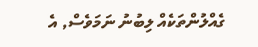ގެއްލުންތަކެއް ލިބުނު ނަމަވެސް, އެ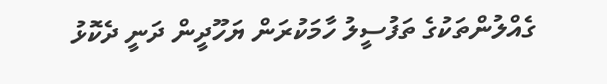ގެއްލުންތަކުގެ ތަފުސީލު ހާމަކުރަން ޔަހޫދީން ދަނީ ދެކޮޅު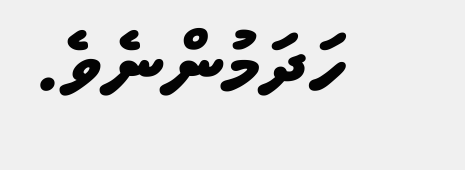ހަދަމުންނެވެ.